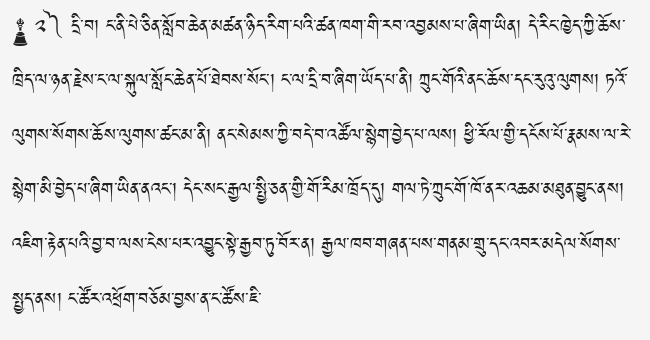࿄ ༢༽ དྲི་བ། ང་ནི་པེ་ཅིན་སློབ་ཆེན་མཚན་ཉིད་རིག་པའི་ཚན་ཁག་གི་རབ་འབྱམས་པ་ཞིག་ཡིན། དེ་རིང་ཁྱེད་ཀྱི་ཆོས་ཁྲིད་ལ་ཉན་རྗེས་ང་ལ་སྐུལ་སློང་ཆེན་པོ་ཐེབས་སོང་། ང་ལ་དྲི་བ་ཞིག་ཡོད་པ་ནི། ཀྲུང་གོའི་ནང་ཆོས་དང་རུའུ་ལུགས། ཏའོ་ལུགས་སོགས་ཆོས་ལུགས་ཚང་མ་ནི། ནང་སེམས་ཀྱི་བདེ་བ་འཚོལ་སྙེག་བྱེད་པ་ལས། ཕྱི་རོལ་གྱི་དངོས་པོ་རྣམས་ལ་རེ་སྙེག་མི་བྱེད་པ་ཞིག་ཡིན་ནའང་། དེང་སང་རྒྱལ་སྤྱི་ཅན་གྱི་གོ་རིམ་ཁྲོད་དུ། གལ་ཏེ་ཀྲུང་གོ་ཁོ་ནར་འཆམ་མཐུན་བྱུང་ནས། འཇིག་རྟེན་པའི་བྱ་བ་ལས་ངེས་པར་འབྱུང་སྟེ་རྒྱབ་ཏུ་བོར་ན། རྒྱལ་ཁབ་གཞན་པས་གནམ་གྲུ་དང་འབར་མདེལ་སོགས་སྤྱད་ནས། ང་ཚོར་འཕྲོག་བཅོམ་བྱས་ན་ང་ཚོས་ཇི་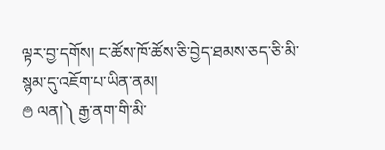ལྟར་བྱ་དགོས། ང་ཚོས་ཁོ་ཚོས་ཅི་བྱེད་ཐམས་ཅད་ཅི་མི་སྙམ་དུ་འཇོག་པ་ཡིན་ནམ།
࿉ ལན།༽ རྒྱ་ནག་གི་མི་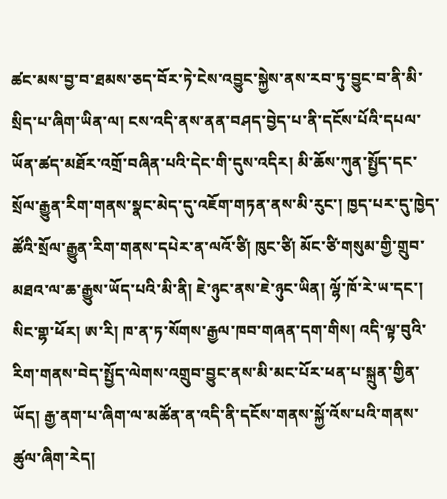ཚང་མས་བྱ་བ་ཐམས་ཅད་བོར་ཏེ་ངེས་འབྱུང་སྐྱེས་ནས་རབ་ཏུ་བྱུང་བ་ནི་མི་སྲིད་པ་ཞིག་ཡིན་ལ། ངས་འདི་ནས་ནན་བཤད་བྱེད་པ་ནི་དངོས་པོའི་དཔལ་ཡོན་ཚད་མཐོར་འགྲོ་བཞིན་པའི་དེང་གི་དུས་འདིར། མི་ཆོས་ཀུན་སྤྱོད་དང་སྲོལ་རྒྱུན་རིག་གནས་སྣང་མེད་དུ་འཇོག་གཏན་ནས་མི་རུང་། ཁྱད་པར་དུ་ཁྱེད་ཚོའི་སྲོལ་རྒྱུན་རིག་གནས་དཔེར་ན་ལའོ་ཙི། ཁུང་ཙི། མོང་ཙི་གསུམ་གྱི་གྲུབ་མཐའ་ལ་ཆ་རྒྱུས་ཡོད་པའི་མི་ནི། ཇེ་ཉུང་ནས་ཇེ་ཉུང་ཡིན། ལྷོ་ཁོ་རེ་ཡ་དང་། སིང་གྷ་ཕོར། ཨ་རི། ཁ་ན་ཏ་སོགས་རྒྱལ་ཁབ་གཞན་དག་གིས། འདི་ལྟ་བུའི་རིག་གནས་བེད་སྤྱོད་ལེགས་འགྲུབ་བྱུང་ནས་མི་མང་པོར་ཕན་པ་སྐྲུན་གྱིན་ཡོད། རྒྱ་ནག་པ་ཞིག་ལ་མཚོན་ན་འདི་ནི་དངོས་གནས་སྐྱོ་འོས་པའི་གནས་ཚུལ་ཞིག་རེད།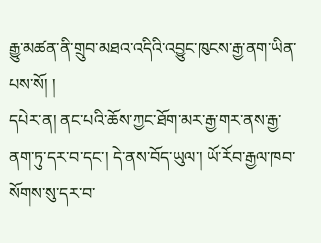རྒྱུ་མཚན་ནི་གྲུབ་མཐའ་འདིའི་འབྱུང་ཁུངས་རྒྱ་ནག་ཡིན་པས་སོ། །
དཔེར་ན། ནང་པའི་ཆོས་ཀྱང་ཐོག་མར་རྒྱ་གར་ནས་རྒྱ་ནག་ཏུ་དར་བ་དང་། དེ་ནས་བོད་ཡུལ་། ཡོ་རོབ་རྒྱལ་ཁབ་སོགས་སུ་དར་བ་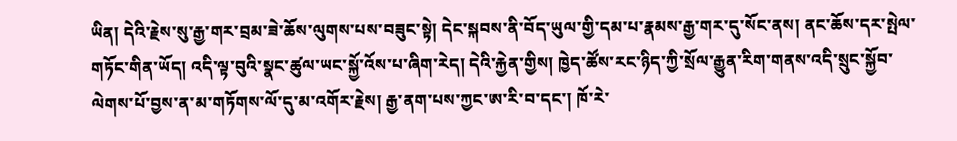ཡིན། དེའི་རྗེས་སུ་རྒྱ་གར་བྲམ་ཟེ་ཆོས་ལུགས་པས་བཟུང་སྟེ། དེང་སྐབས་ནི་བོད་ཡུལ་གྱི་དམ་པ་རྣམས་རྒྱ་གར་དུ་སོང་ནས། ནང་ཆོས་དར་སྤེལ་གཏོང་གིན་ཡོད། འདི་ལྟ་བུའི་སྣང་ཚུལ་ཡང་སྐྱོ་འོས་པ་ཞིག་རེད། དེའི་རྐྱེན་གྱིས། ཁྱེད་ཚོས་རང་ཉིད་ཀྱི་སྲོལ་རྒྱུན་རིག་གནས་འདི་སྲུང་སྐྱོབ་ལེགས་པོ་བྱས་ན་མ་གཏོགས་ལོ་དུ་མ་འགོར་རྗེས། རྒྱ་ནག་པས་ཀྱང་ཨ་རི་བ་དང་། ཁོ་རེ་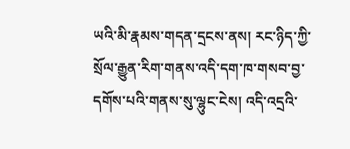ཡའི་མི་རྣམས་གདན་དྲངས་ནས། རང་ཉིད་ཀྱི་སྲོལ་རྒྱུན་རིག་གནས་འདི་དག་ཁ་གསབ་བྱ་དགོས་པའི་གནས་སུ་ལྷུང་ངེས། འདི་འདྲའི་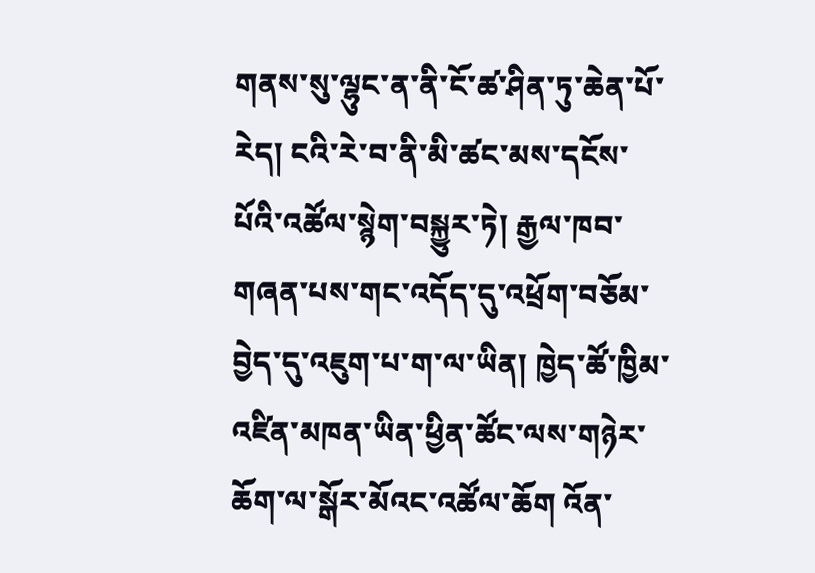གནས་སུ་ལྷུང་ན་ནི་ངོ་ཚ་ཤིན་ཏུ་ཆེན་པོ་རེད། ངའི་རེ་བ་ནི་མི་ཚང་མས་དངོས་པོའི་འཚོལ་སྙེག་བསྐྱུར་ཏེ། རྒྱལ་ཁབ་གཞན་པས་གང་འདོད་དུ་འཕྲོག་བཅོམ་བྱེད་དུ་འཇུག་པ་ག་ལ་ཡིན། ཁྱེད་ཚོ་ཁྱིམ་འཛིན་མཁན་ཡིན་ཕྱིན་ཚོང་ལས་གཉེར་ཆོག་ལ་སྒོར་མོའང་འཚོལ་ཆོག འོན་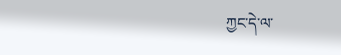ཀྱང་དེ་ལ་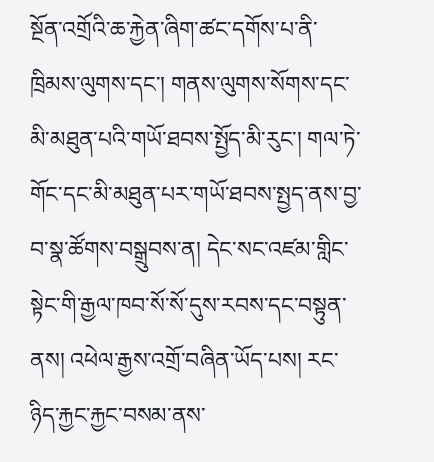སྔོན་འགྲོའི་ཆ་རྐྱེན་ཞིག་ཚང་དགོས་པ་ནི་ཁྲིམས་ལུགས་དང་། གནས་ལུགས་སོགས་དང་མི་མཐུན་པའི་གཡོ་ཐབས་སྤྱོད་མི་རུང་། གལ་ཏེ་གོང་དང་མི་མཐུན་པར་གཡོ་ཐབས་སྤྱད་ནས་བྱ་བ་སྣ་ཚོགས་བསྒྲུབས་ན། དེང་སང་འཛམ་གླིང་སྟེང་གི་རྒྱལ་ཁབ་སོ་སོ་དུས་རབས་དང་བསྟུན་ནས། འཕེལ་རྒྱས་འགྲོ་བཞིན་ཡོད་པས། རང་ཉིད་རྐྱང་རྐྱང་བསམ་ནས་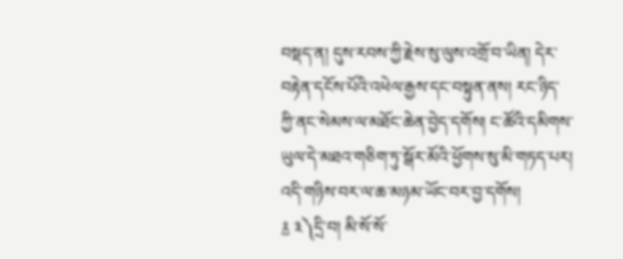བསྡད་ན། དུས་རབས་ཀྱི་རྗེས་སུ་ལུས་འགྲོ་བ་ཡིན། དེར་བརྟེན་དངོས་པོའི་འཕེལ་རྒྱས་དང་བསྟུན་ནས། རང་ཉིད་ཀྱི་ནང་སེམས་ལ་མཐོང་ཆེན་བྱེད་དགོས། ང་ཚོའི་དམིགས་ཡུལ་དེ་མཐའ་གཅིག་ཏུ་སྒོར་མོའི་ཕྱོགས་སུ་མི་གཏད་པར། འདི་གཉིས་བར་ལ་ཆ་མཉམ་ཡོང་བར་བྱ་དགོས།
࿄ ༣༽དྲི་བ། མི་སོ་སོ་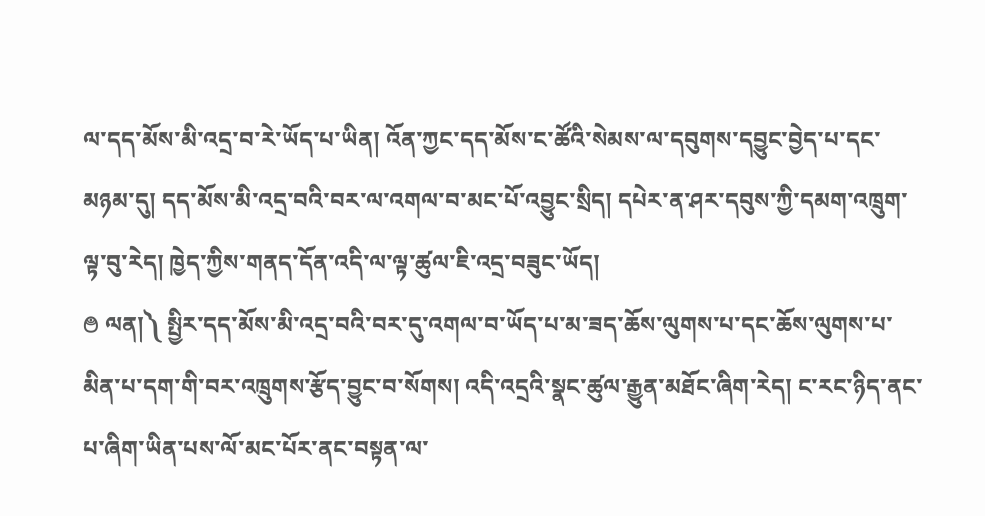ལ་དད་མོས་མི་འདྲ་བ་རེ་ཡོད་པ་ཡིན། འོན་ཀྱང་དད་མོས་ང་ཚོའི་སེམས་ལ་དབུགས་དབྱུང་བྱེད་པ་དང་མཉམ་དུ། དད་མོས་མི་འདྲ་བའི་བར་ལ་འགལ་བ་མང་པོ་འབྱུང་སྲིད། དཔེར་ན་ཤར་དབུས་ཀྱི་དམག་འཁྲུག་ལྟ་བུ་རེད། ཁྱེད་ཀྱིས་གནད་དོན་འདི་ལ་ལྟ་ཚུལ་ཇི་འདྲ་བཟུང་ཡོད།
࿉ ལན།༽ སྤྱིར་དད་མོས་མི་འདྲ་བའི་བར་དུ་འགལ་བ་ཡོད་པ་མ་ཟད་ཆོས་ལུགས་པ་དང་ཆོས་ལུགས་པ་མིན་པ་དག་གི་བར་འཁྲུགས་རྩོད་བྱུང་བ་སོགས། འདི་འདྲའི་སྣང་ཚུལ་རྒྱུན་མཐོང་ཞིག་རེད། ང་རང་ཉིད་ནང་པ་ཞིག་ཡིན་པས་ལོ་མང་པོར་ནང་བསྟན་ལ་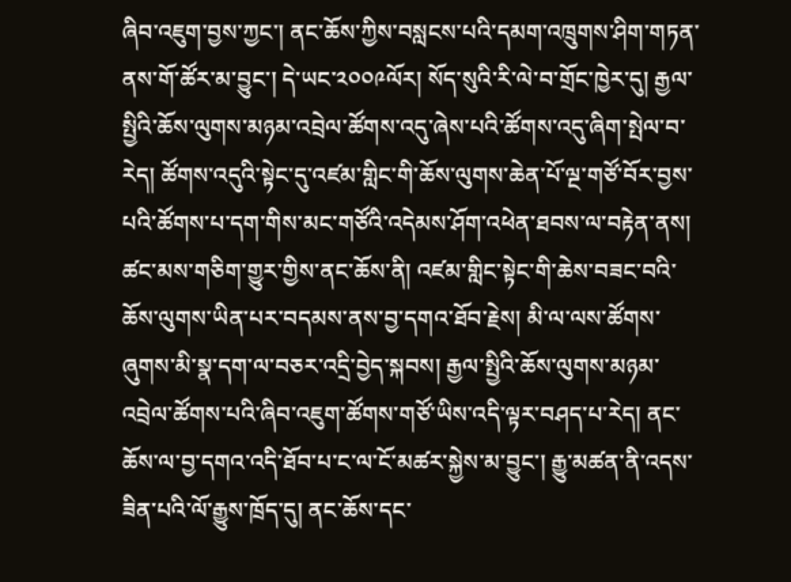ཞིབ་འཇུག་བྱས་ཀྱང་། ནང་ཆོས་ཀྱིས་བསླངས་པའི་དམག་འཁྲུགས་ཤིག་གཏན་ནས་གོ་ཚོར་མ་བྱུང་། དེ་ཡང་༢༠༠༩ལོར། སོད་སུའི་རི་ལེ་བ་གྲོང་ཁྱེར་དུ། རྒྱལ་སྤྱིའི་ཆོས་ལུགས་མཉམ་འབྲེལ་ཚོགས་འདུ་ཞེས་པའི་ཚོགས་འདུ་ཞིག་སྤེལ་བ་རེད། ཚོགས་འདུའི་སྟེང་དུ་འཛམ་གླིང་གི་ཆོས་ལུགས་ཆེན་པོ་ལྔ་གཙོ་བོར་བྱས་པའི་ཚོགས་པ་དག་གིས་མང་གཙོའི་འདེམས་ཤོག་འཕེན་ཐབས་ལ་བརྟེན་ནས། ཚང་མས་གཅིག་གྱུར་གྱིས་ནང་ཆོས་ནི། འཛམ་གླིང་སྟེང་གི་ཆེས་བཟང་བའི་ཆོས་ལུགས་ཡིན་པར་བདམས་ནས་བྱ་དགའ་ཐོབ་རྗེས། མི་ལ་ལས་ཚོགས་ཞུགས་མི་སྣ་དག་ལ་བཅར་འདྲི་བྱེད་སྐབས། རྒྱལ་སྤྱིའི་ཆོས་ལུགས་མཉམ་འབྲེལ་ཚོགས་པའི་ཞིབ་འཇུག་ཚོགས་གཙོ་ཡིས་འདི་ལྟར་བཤད་པ་རེད། ནང་ཆོས་ལ་བྱ་དགའ་འདི་ཐོབ་པ་ང་ལ་ངོ་མཚར་སྐྱེས་མ་བྱུང་། རྒྱུ་མཚན་ནི་འདས་ཟིན་པའི་ལོ་རྒྱུས་ཁྲོད་དུ། ནང་ཆོས་དང་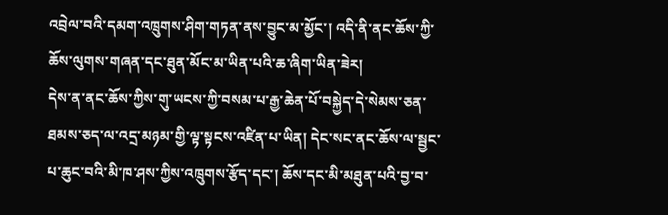འབྲེལ་བའི་དམག་འཁྲུགས་ཤིག་གཏན་ནས་བྱུང་མ་མྱོང་། འདི་ནི་ནང་ཆོས་ཀྱི་ཆོས་ལུགས་གཞན་དང་ཐུན་མོང་མ་ཡིན་པའི་ཆ་ཞིག་ཡིན་ཟེར།
དེས་ན་ནང་ཆོས་ཀྱིས་གུ་ཡངས་ཀྱི་བསམ་པ་རྒྱ་ཆེན་པོ་བསྐྱེད་དེ་སེམས་ཅན་ཐམས་ཅད་ལ་འདྲ་མཉམ་གྱི་ལྟ་སྟངས་འཛིན་པ་ཡིན། དེང་སང་ནང་ཆོས་ལ་སྦྱང་པ་ཆུང་བའི་མི་ཁ་ཤས་ཀྱིས་འཁྲུགས་རྩོད་དང་། ཆོས་དང་མི་མཐུན་པའི་བྱ་བ་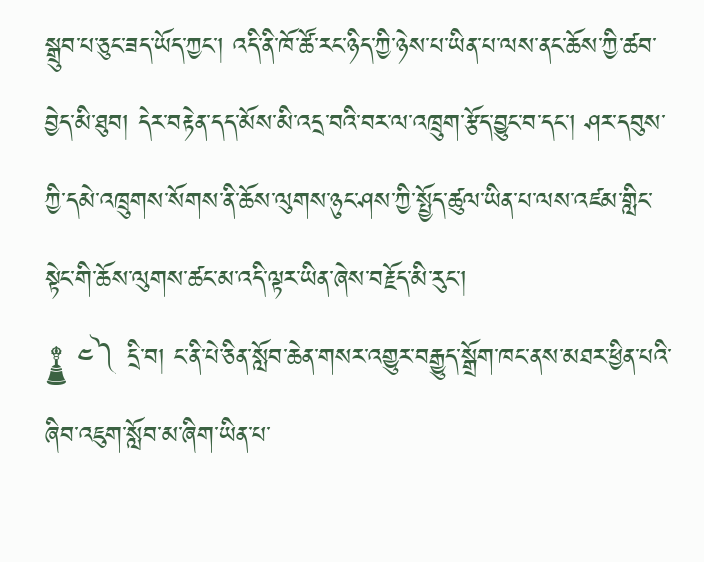སྒྲུབ་པ་ཅུང་ཟད་ཡོད་ཀྱང་། འདི་ནི་ཁོ་ཚོ་རང་ཉིད་ཀྱི་ཉེས་པ་ཡིན་པ་ལས་ནང་ཆོས་ཀྱི་ཚབ་བྱེད་མི་ཐུབ། དེར་བརྟེན་དད་མོས་མི་འདྲ་བའི་བར་ལ་འཁྲུག་རྩོད་བྱུང་བ་དང་། ཤར་དབུས་ཀྱི་དམེ་འཁྲུགས་སོགས་ནི་ཆོས་ལུགས་ཉུང་ཤས་ཀྱི་སྤྱོད་ཚུལ་ཡིན་པ་ལས་འཛམ་གླིང་སྟེང་གི་ཆོས་ལུགས་ཚང་མ་འདི་ལྟར་ཡིན་ཞེས་བརྗོད་མི་རུང་།
࿄ ༤༽ དྲི་བ། ང་ནི་པེ་ཅིན་སློབ་ཆེན་གསར་འགྱུར་བརྒྱུད་སྒྲོག་ཁང་ནས་མཐར་ཕྱིན་པའི་ཞིབ་འཇུག་སློབ་མ་ཞིག་ཡིན་པ་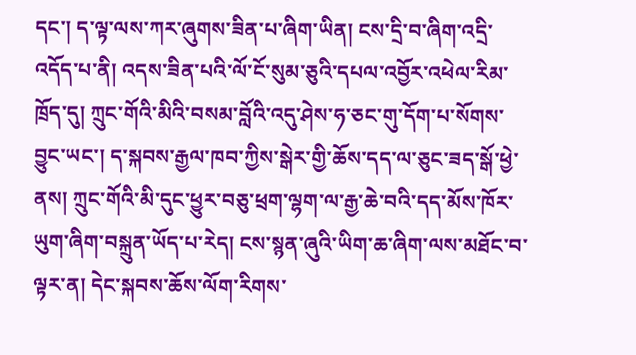དང་། ད་ལྟ་ལས་ཀར་ཞུགས་ཟིན་པ་ཞིག་ཡིན། ངས་དྲི་བ་ཞིག་འདྲི་འདོད་པ་ནི། འདས་ཟིན་པའི་ལོ་ངོ་སུམ་ཅུའི་དཔལ་འབྱོར་འཕེལ་རིམ་ཁྲོད་དུ། ཀྲུང་གོའི་མིའི་བསམ་བློའི་འདུ་ཤེས་ཧ་ཅང་གུ་དོག་པ་སོགས་བྱུང་ཡང་། ད་སྐབས་རྒྱལ་ཁབ་ཀྱིས་སྒེར་གྱི་ཆོས་དད་ལ་ཅུང་ཟད་སྒོ་ཕྱེ་ནས། ཀྲུང་གོའི་མི་དུང་ཕྱུར་བཅུ་ཕྲག་ལྷག་ལ་རྒྱ་ཆེ་བའི་དད་མོས་ཁོར་ཡུག་ཞིག་བསྐྲུན་ཡོད་པ་རེད། ངས་སྙན་ཞུའི་ཡིག་ཆ་ཞིག་ལས་མཐོང་བ་ལྟར་ན། དེང་སྐབས་ཆོས་ལོག་རིགས་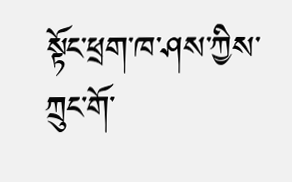སྟོང་ཕྲག་ཁ་ཤས་ཀྱིས་ཀྲུང་གོ་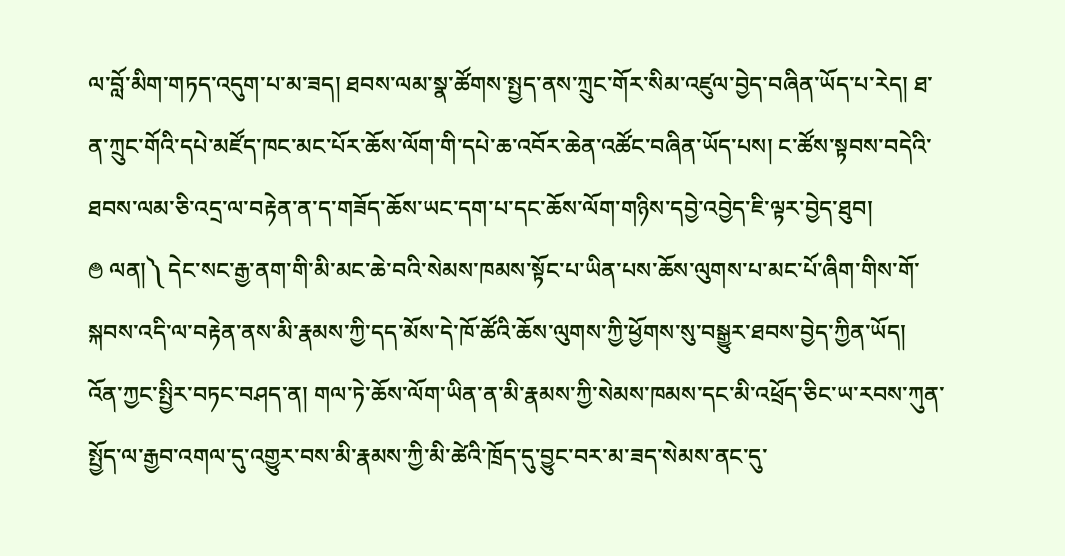ལ་བློ་མིག་གཏད་འདུག་པ་མ་ཟད། ཐབས་ལམ་སྣ་ཚོགས་སྤྱད་ནས་ཀྲུང་གོར་སིམ་འཛུལ་བྱེད་བཞིན་ཡོད་པ་རེད། ཐ་ན་ཀྲུང་གོའི་དཔེ་མཛོད་ཁང་མང་པོར་ཆོས་ལོག་གི་དཔེ་ཆ་འབོར་ཆེན་འཚོང་བཞིན་ཡོད་པས། ང་ཚོས་སྟབས་བདེའི་ཐབས་ལམ་ཅི་འདྲ་ལ་བརྟེན་ན་ད་གཟོད་ཆོས་ཡང་དག་པ་དང་ཆོས་ལོག་གཉིས་དབྱེ་འབྱེད་ཇི་ལྟར་བྱེད་ཐུབ།
࿉ ལན།༽ དེང་སང་རྒྱ་ནག་གི་མི་མང་ཆེ་བའི་སེམས་ཁམས་སྟོང་པ་ཡིན་པས་ཆོས་ལུགས་པ་མང་པོ་ཞིག་གིས་གོ་སྐབས་འདི་ལ་བརྟེན་ནས་མི་རྣམས་ཀྱི་དད་མོས་དེ་ཁོ་ཚོའི་ཆོས་ལུགས་ཀྱི་ཕྱོགས་སུ་བསྒྱུར་ཐབས་བྱེད་ཀྱིན་ཡོད། འོན་ཀྱང་སྤྱིར་བཏང་བཤད་ན། གལ་ཏེ་ཆོས་ལོག་ཡིན་ན་མི་རྣམས་ཀྱི་སེམས་ཁམས་དང་མི་འཕྲོད་ཅིང་ཡ་རབས་ཀུན་སྤྱོད་ལ་རྒྱབ་འགལ་དུ་འགྱུར་བས་མི་རྣམས་ཀྱི་མི་ཚེའི་ཁྲོད་དུ་བྱུང་བར་མ་ཟད་སེམས་ནང་དུ་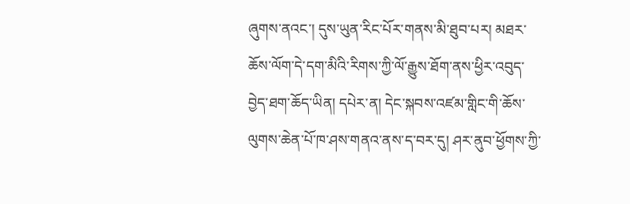ཞུགས་ནའང་། དུས་ཡུན་རིང་པོར་གནས་མི་ཐུབ་པར། མཐར་ཆོས་ལོག་དེ་དག་མིའི་རིགས་ཀྱི་ལོ་རྒྱུས་ཐོག་ནས་ཕྱིར་འབུད་བྱེད་ཐག་ཆོད་ཡིན། དཔེར་ན། དེང་སྐབས་འཛམ་གླིང་གི་ཆོས་ལུགས་ཆེན་པོ་ཁ་ཤས་གནའ་ནས་ད་བར་དུ། ཤར་ནུབ་ཕྱོགས་ཀྱི་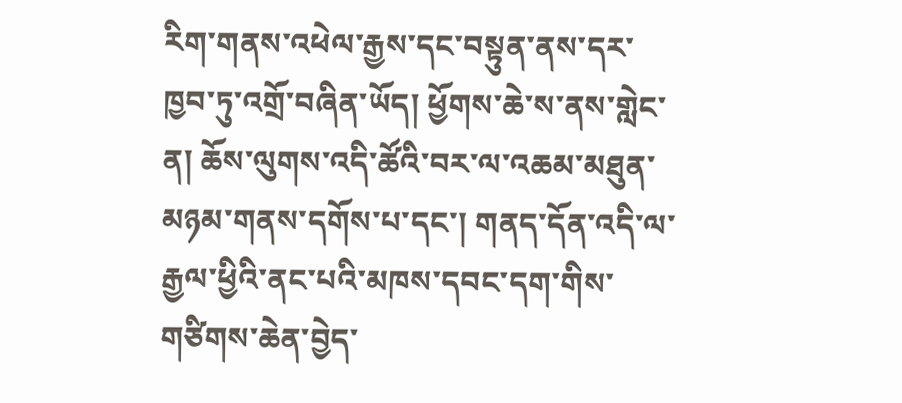རིག་གནས་འཕེལ་རྒྱས་དང་བསྟུན་ནས་དར་ཁྱབ་ཏུ་འགྲོ་བཞིན་ཡོད། ཕྱོགས་ཆེ་ས་ནས་གླེང་ན། ཆོས་ལུགས་འདི་ཚོའི་བར་ལ་འཆམ་མཐུན་མཉམ་གནས་དགོས་པ་དང་། གནད་དོན་འདི་ལ་རྒྱལ་ཕྱིའི་ནང་པའི་མཁས་དབང་དག་གིས་གཙིགས་ཆེན་བྱེད་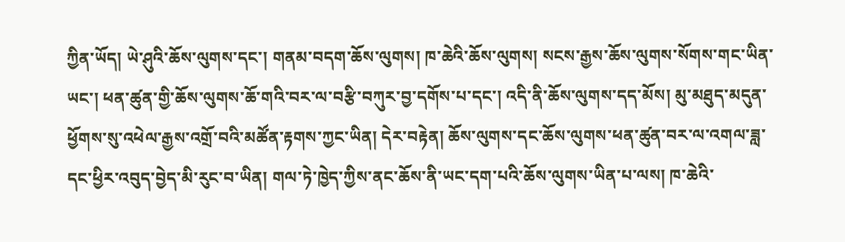ཀྱིན་ཡོད། ཡེ་ཤུའི་ཆོས་ལུགས་དང་། གནམ་བདག་ཆོས་ལུགས། ཁ་ཆེའི་ཆོས་ལུགས། སངས་རྒྱས་ཆོས་ལུགས་སོགས་གང་ཡིན་ཡང་། ཕན་ཚུན་གྱི་ཆོས་ལུགས་ཆོ་གའི་བར་ལ་བརྩི་བཀུར་བྱ་དགོས་པ་དང་། འདི་ནི་ཆོས་ལུགས་དད་མོས། མུ་མཐུད་མདུན་ཕྱོགས་སུ་འཕེལ་རྒྱས་འགྲོ་བའི་མཚོན་རྟགས་ཀྱང་ཡིན། དེར་བརྟེན། ཆོས་ལུགས་དང་ཆོས་ལུགས་ཕན་ཚུན་བར་ལ་འགལ་ཟླ་དང་ཕྱིར་འབུད་བྱེད་མི་རུང་བ་ཡིན། གལ་ཏེ་ཁྱེད་ཀྱིས་ནང་ཆོས་ནི་ཡང་དག་པའི་ཆོས་ལུགས་ཡིན་པ་ལས། ཁ་ཆེའི་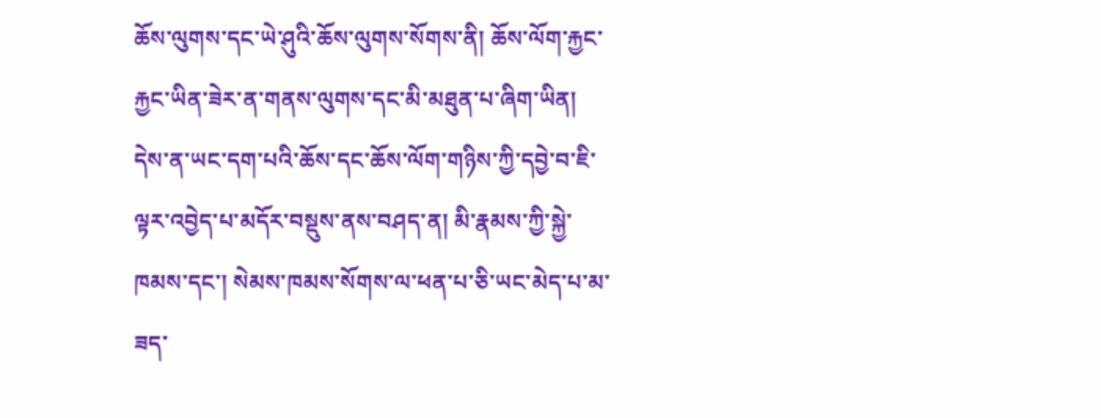ཆོས་ལུགས་དང་ཡེ་ཤུའི་ཆོས་ལུགས་སོགས་ནི། ཆོས་ལོག་རྐྱང་རྐྱང་ཡིན་ཟེར་ན་གནས་ལུགས་དང་མི་མཐུན་པ་ཞིག་ཡིན། དེས་ན་ཡང་དག་པའི་ཆོས་དང་ཆོས་ལོག་གཉིས་ཀྱི་དབྱེ་བ་ཇི་ལྟར་འབྱེད་པ་མདོར་བསྡུས་ནས་བཤད་ན། མི་རྣམས་ཀྱི་སྐྱེ་ཁམས་དང་། སེམས་ཁམས་སོགས་ལ་ཕན་པ་ཅི་ཡང་མེད་པ་མ་ཟད་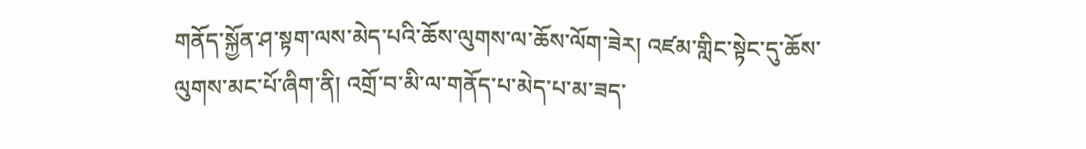གནོད་སྐྱོན་ཤ་སྟག་ལས་མེད་པའི་ཆོས་ལུགས་ལ་ཆོས་ལོག་ཟེར། འཛམ་གླིང་སྟེང་དུ་ཆོས་ལུགས་མང་པོ་ཞིག་ནི། འགྲོ་བ་མི་ལ་གནོད་པ་མེད་པ་མ་ཟད་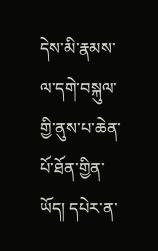དེས་མི་རྣམས་ལ་དགེ་བསྐུལ་གྱི་ནུས་པ་ཆེན་པོ་ཐོན་གྱིན་ཡོད། དཔེར་ན་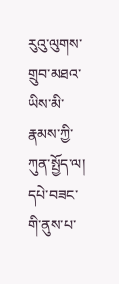རུའུ་ལུགས་གྲུབ་མཐའ་ཡིས་མི་རྣམས་ཀྱི་ཀུན་སྤྱོད་ལ། དཔེ་བཟང་གི་ནུས་པ་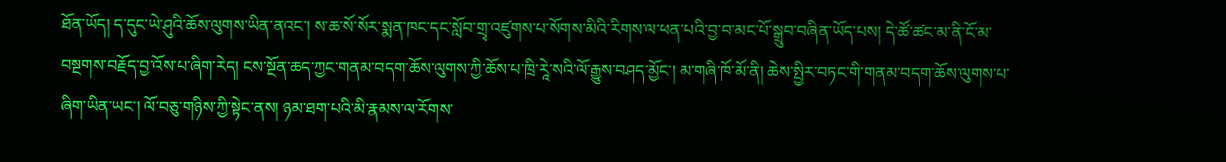ཐོན་ཡོད། ད་དུང་ཡེ་ཤུའི་ཆོས་ལུགས་ཡིན་ནའང་། ས་ཆ་སོ་སོར་སྨན་ཁང་དང་སློབ་གྲྭ་འཛུགས་པ་སོགས་མིའི་རིགས་ལ་ཕན་པའི་བྱ་བ་མང་པོ་སྒྲུབ་བཞིན་ཡོད་པས། དེ་ཚོ་ཚང་མ་ནི་ངོ་མ་བསྔགས་བརྗོད་བྱ་འོས་པ་ཞིག་རེད། ངས་སྔོན་ཆད་ཀྱང་གནམ་བདག་ཆོས་ལུགས་ཀྱི་ཆོས་པ་ཁྲི་རཱེ་སའི་ལོ་རྒྱུས་བཤད་མྱོང་། མ་གཞི་ཁོ་མོ་ནི། ཆེས་སྤྱིར་བཏང་གི་གནམ་བདག་ཆོས་ལུགས་པ་ཞིག་ཡིན་ཡང་། ལོ་བཅུ་གཉིས་ཀྱི་སྟེང་ནས། ཉམ་ཐག་པའི་མི་རྣམས་ལ་རོགས་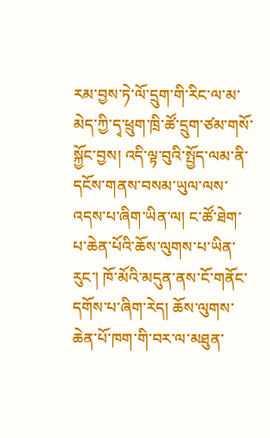རམ་བྱས་ཏེ་ལོ་དྲུག་གི་རིང་ལ་མ་མེད་ཀྱི་དྭ་ཕྲུག་ཁྲི་ཚོ་དྲུག་ཙམ་གསོ་སྐྱོང་བྱས། འདི་ལྟ་བུའི་སྤྱོད་ལམ་ནི་དངོས་གནས་བསམ་ཡུལ་ལས་འདས་པ་ཞིག་ཡིན་ལ། ང་ཚོ་ཐེག་པ་ཆེན་པོའི་ཆོས་ལུགས་པ་ཡིན་རུང་། ཁོ་མོའི་མདུན་ནས་ངོ་གནོང་དགོས་པ་ཞིག་རེད། ཆོས་ལུགས་ཆེན་པོ་ཁག་གི་བར་ལ་མཐུན་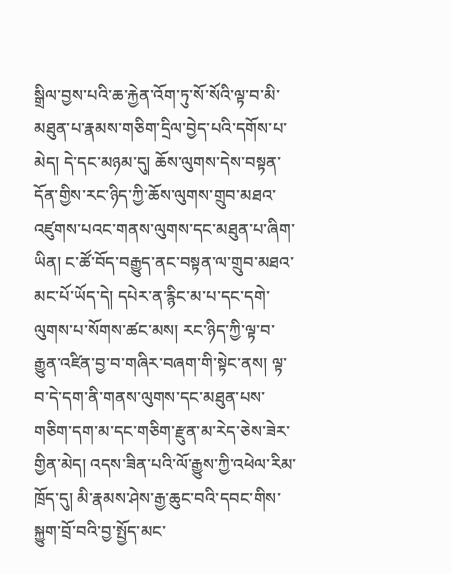སྒྲིལ་བྱས་པའི་ཆ་རྐྱེན་འོག་ཏུ་སོ་སོའི་ལྟ་བ་མི་མཐུན་པ་རྣམས་གཅིག་དྲིལ་བྱེད་པའི་དགོས་པ་མེད། དེ་དང་མཉམ་དུ། ཆོས་ལུགས་དེས་བསྟན་དོན་གྱིས་རང་ཉིད་ཀྱི་ཆོས་ལུགས་གྲུབ་མཐའ་འཛུགས་པའང་གནས་ལུགས་དང་མཐུན་པ་ཞིག་ཡིན། ང་ཚོ་བོད་བརྒྱུད་ནང་བསྟན་ལ་གྲུབ་མཐའ་མང་པོ་ཡོད་དེ། དཔེར་ན་རྙིང་མ་པ་དང་དགེ་ལུགས་པ་སོགས་ཚང་མས། རང་ཉིད་ཀྱི་ལྟ་བ་རྒྱུན་འཛིན་བྱ་བ་གཞིར་བཞག་གི་སྟེང་ནས། ལྟ་བ་དེ་དག་ནི་གནས་ལུགས་དང་མཐུན་པས་གཅིག་དག་མ་དང་གཅིག་རྫུན་མ་རེད་ཅེས་ཟེར་གྱིན་མེད། འདས་ཟིན་པའི་ལོ་རྒྱུས་ཀྱི་འཕེལ་རིམ་ཁྲོད་དུ། མི་རྣམས་ཤེས་རྒྱ་ཆུང་བའི་དབང་གིས་སྐྱུག་བྲོ་བའི་བྱ་སྤྱོད་མང་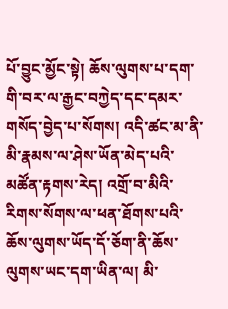པོ་བྱུང་མྱོང་སྟེ། ཆོས་ལུགས་པ་དག་གི་བར་ལ་རྒྱང་བཀྱེད་དང་དམར་གསོད་བྱེད་པ་སོགས། འདི་ཚང་མ་ནི་མི་རྣམས་ལ་ཤེས་ཡོན་མེད་པའི་མཚོན་རྟགས་རེད། འགྲོ་བ་མིའི་རིགས་སོགས་ལ་ཕན་ཐོགས་པའི་ཆོས་ལུགས་ཡོད་དོ་ཅོག་ནི་ཆོས་ལུགས་ཡང་དག་ཡིན་ལ། མི་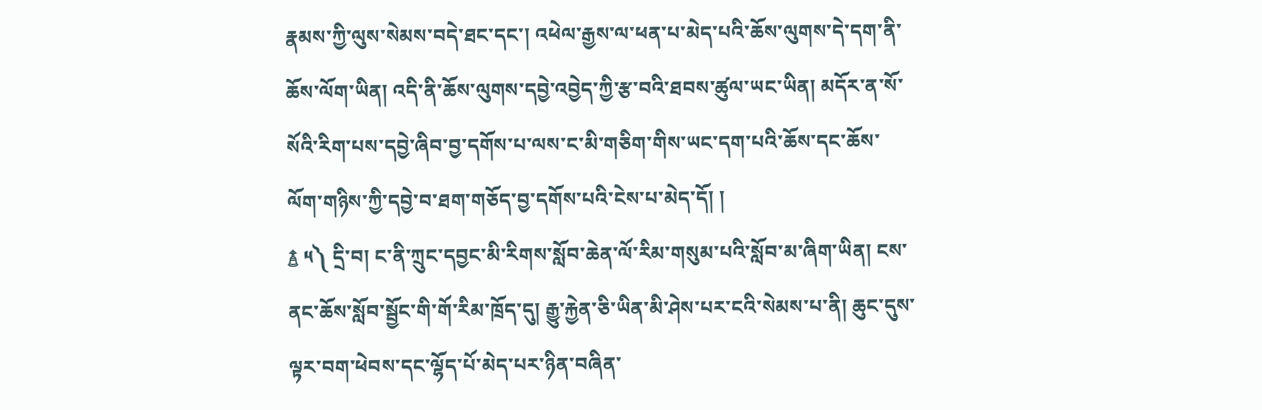རྣམས་ཀྱི་ལུས་སེམས་བདེ་ཐང་དང་། འཕེལ་རྒྱས་ལ་ཕན་པ་མེད་པའི་ཆོས་ལུགས་དེ་དག་ནི་ཆོས་ལོག་ཡིན། འདི་ནི་ཆོས་ལུགས་དབྱེ་འབྱེད་ཀྱི་རྩ་བའི་ཐབས་ཚུལ་ཡང་ཡིན། མདོར་ན་སོ་སོའི་རིག་པས་དབྱེ་ཞིབ་བྱ་དགོས་པ་ལས་ང་མི་གཅིག་གིས་ཡང་དག་པའི་ཆོས་དང་ཆོས་ལོག་གཉིས་ཀྱི་དབྱེ་བ་ཐག་གཅོད་བྱ་དགོས་པའི་ངེས་པ་མེད་དོ། །
࿄ ༥༽ དྲི་བ། ང་ནི་ཀྲུང་དབྱང་མི་རིགས་སློབ་ཆེན་ལོ་རིམ་གསུམ་པའི་སློབ་མ་ཞིག་ཡིན། ངས་ནང་ཆོས་སློབ་སྦྱོང་གི་གོ་རིམ་ཁྲོད་དུ། རྒྱུ་རྐྱེན་ཅི་ཡིན་མི་ཤེས་པར་ངའི་སེམས་པ་ནི། ཆུང་དུས་ལྟར་བག་ཕེབས་དང་ལྷོད་པོ་མེད་པར་ཉིན་བཞིན་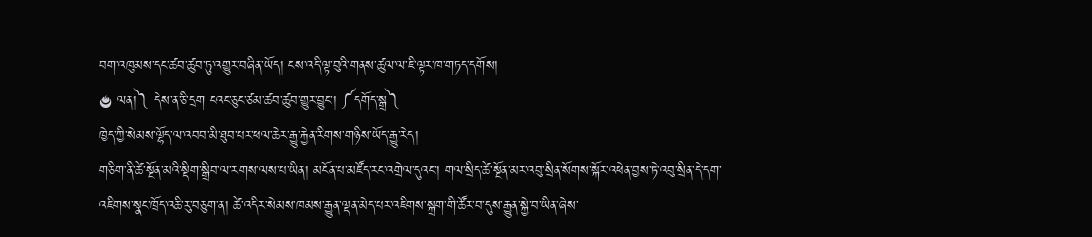བག་འཁུམས་དང་ཚབ་ཚུབ་ཏུ་འགྱུར་བཞིན་ཡོད། ངས་འདི་ལྟ་བུའི་གནས་ཚུལ་ལ་ཇི་ལྟར་ཁ་གཏད་དགོས།
࿉ ལན།༽ དེས་ན་ཅི་དྲག ངའང་ཅུང་ཙམ་ཚབ་ཚུབ་གྱུར་བྱུང་། ༼དགོད་སྒྲ༽
ཁྱེད་ཀྱི་སེམས་ལྷོད་ལ་འབབ་མི་ཐུབ་པར་ཕལ་ཆེར་རྒྱུ་རྐྱེན་རིགས་གཉིས་ཡོད་རྒྱུ་རེད།
གཅིག་ནི་ཚེ་སྔོན་མའི་སྡིག་སྒྲིབ་ལ་རགས་ལས་པ་ཡིན། མངོན་པ་མཛོད་རང་འགྲེལ་དུའང་། གལ་སྲིད་ཚེ་སྔོན་མར་འབུ་སྲིན་སོགས་སྐོར་འཕེན་བྱས་ཏེ་འབུ་སྲིན་དེ་དག་འཇིགས་སྣང་ཁྲོད་འཆི་རུ་བཅུག་ན། ཚེ་འདིར་སེམས་ཁམས་རྒྱུན་ལྡན་མེད་པར་འཇིགས་སྐྲག་གི་ཚོར་བ་དུས་རྒྱུན་སྐྱེ་བ་ཡིན་ཞེས་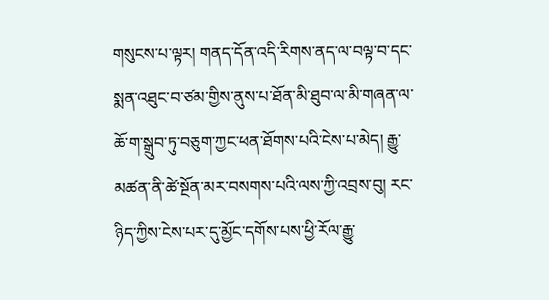གསུངས་པ་ལྟར། གནད་དོན་འདི་རིགས་ནད་ལ་བལྟ་བ་དང་སྨན་འཐུང་བ་ཙམ་གྱིས་ནུས་པ་ཐོན་མི་ཐུབ་ལ་མི་གཞན་ལ་ཆོ་ག་སྒྲུབ་ཏུ་བཅུག་ཀྱང་ཕན་ཐོགས་པའི་ངེས་པ་མེད། རྒྱུ་མཚན་ནི་ཚེ་སྔོན་མར་བསགས་པའི་ལས་ཀྱི་འབྲས་བུ། རང་ཉིད་ཀྱིས་ངེས་པར་དུ་མྱོང་དགོས་པས་ཕྱི་རོལ་རྒྱུ་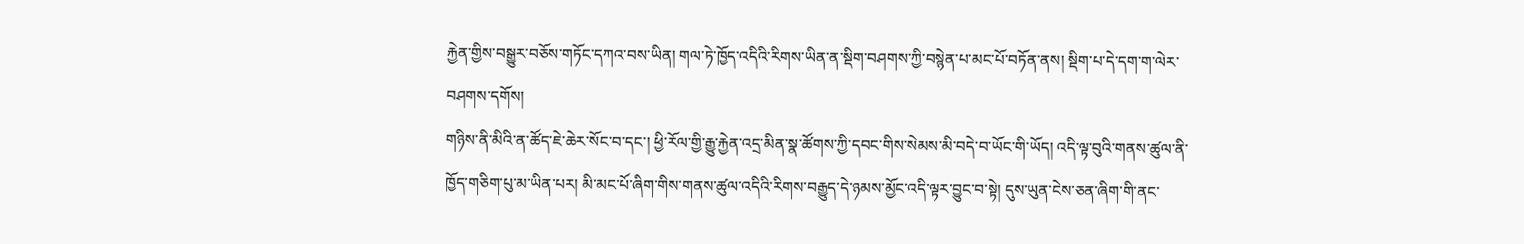རྐྱེན་གྱིས་བསྒྱུར་བཅོས་གཏོང་དཀའ་བས་ཡིན། གལ་ཏེ་ཁྱོད་འདིའི་རིགས་ཡིན་ན་སྡིག་བཤགས་ཀྱི་བསྙེན་པ་མང་པོ་བཏོན་ནས། སྡིག་པ་དེ་དག་ག་ལེར་བཤགས་དགོས།
གཉིས་ནི་མིའི་ན་ཚོད་ཇེ་ཆེར་སོང་བ་དང་། ཕྱི་རོལ་གྱི་རྒྱུ་རྐྱེན་འདྲ་མིན་སྣ་ཚོགས་ཀྱི་དབང་གིས་སེམས་མི་བདེ་བ་ཡོང་གི་ཡོད། འདི་ལྟ་བུའི་གནས་ཚུལ་ནི་ཁྱོད་གཅིག་པུ་མ་ཡིན་པར། མི་མང་པོ་ཞིག་གིས་གནས་ཚུལ་འདིའི་རིགས་བརྒྱུད་དེ་ཉམས་མྱོང་འདི་ལྟར་བྱུང་བ་སྟེ། དུས་ཡུན་ངེས་ཅན་ཞིག་གི་ནང་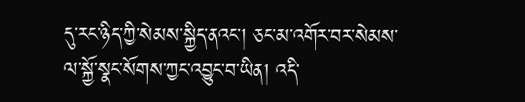དུ་རང་ཉིད་ཀྱི་སེམས་སྐྱིད་ནའང་། ཅང་མ་འགོར་བར་སེམས་ལ་སྐྱོ་སྣང་སོགས་ཀྱང་འབྱུང་བ་ཡིན། འདི་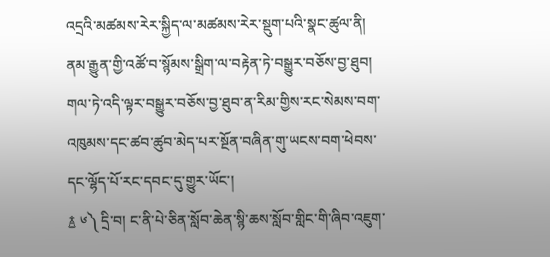འདྲའི་མཚམས་རེར་སྐྱིད་ལ་མཚམས་རེར་སྡུག་པའི་སྣང་ཚུལ་ནི། ནམ་རྒྱུན་གྱི་འཚོ་བ་སྙོམས་སྒྲིག་ལ་བརྟེན་ཏེ་བསྒྱུར་བཅོས་བྱ་ཐུབ། གལ་ཏེ་འདི་ལྟར་བསྒྱུར་བཅོས་བྱ་ཐུབ་ན་རིམ་གྱིས་རང་སེམས་བག་འཁུམས་དང་ཚབ་ཚུབ་མེད་པར་སྔོན་བཞིན་གུ་ཡངས་བག་ཕེབས་དང་ལྷོད་པོ་རང་དབང་དུ་གྱུར་ཡོང་།
࿄ ༦༽ དྲི་བ། ང་ནི་པེ་ཅིན་སློབ་ཆེན་སྙི་ཆས་སློབ་གླིང་གི་ཞིབ་འཇུག་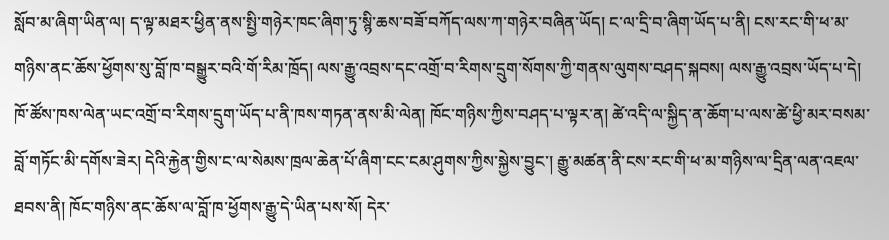སློབ་མ་ཞིག་ཡིན་ལ། ད་ལྟ་མཐར་ཕྱིན་ནས་སྤྱི་གཉེར་ཁང་ཞིག་ཏུ་སྙི་ཆས་བཟོ་བཀོད་ལས་ཀ་གཉེར་བཞིན་ཡོད། ང་ལ་དྲི་བ་ཞིག་ཡོད་པ་ནི། ངས་རང་གི་ཕ་མ་གཉིས་ནང་ཆོས་ཕྱོགས་སུ་བློ་ཁ་བསྒྱུར་བའི་གོ་རིམ་ཁྲོད། ལས་རྒྱུ་འབྲས་དང་འགྲོ་བ་རིགས་དྲུག་སོགས་ཀྱི་གནས་ལུགས་བཤད་སྐབས། ལས་རྒྱུ་འབྲས་ཡོད་པ་དེ། ཁོ་ཚོས་ཁས་ལེན་ཡང་འགྲོ་བ་རིགས་དྲུག་ཡོད་པ་ནི་ཁས་གཏན་ནས་མི་ལེན། ཁོང་གཉིས་ཀྱིས་བཤད་པ་ལྟར་ན། ཚེ་འདི་ལ་སྐྱིད་ན་ཆོག་པ་ལས་ཚེ་ཕྱི་མར་བསམ་བློ་གཏོང་མི་དགོས་ཟེར། དེའི་རྐྱེན་གྱིས་ང་ལ་སེམས་ཁྲལ་ཆེན་པོ་ཞིག་ངང་ངམ་ཤུགས་ཀྱིས་སྐྱེས་བྱུང་། རྒྱུ་མཚན་ནི་ངས་རང་གི་ཕ་མ་གཉིས་ལ་དྲིན་ལན་འཇལ་ཐབས་ནི། ཁོང་གཉིས་ནང་ཆོས་ལ་བློ་ཁ་ཕྱོགས་རྒྱུ་དེ་ཡིན་པས་སོ། དེར་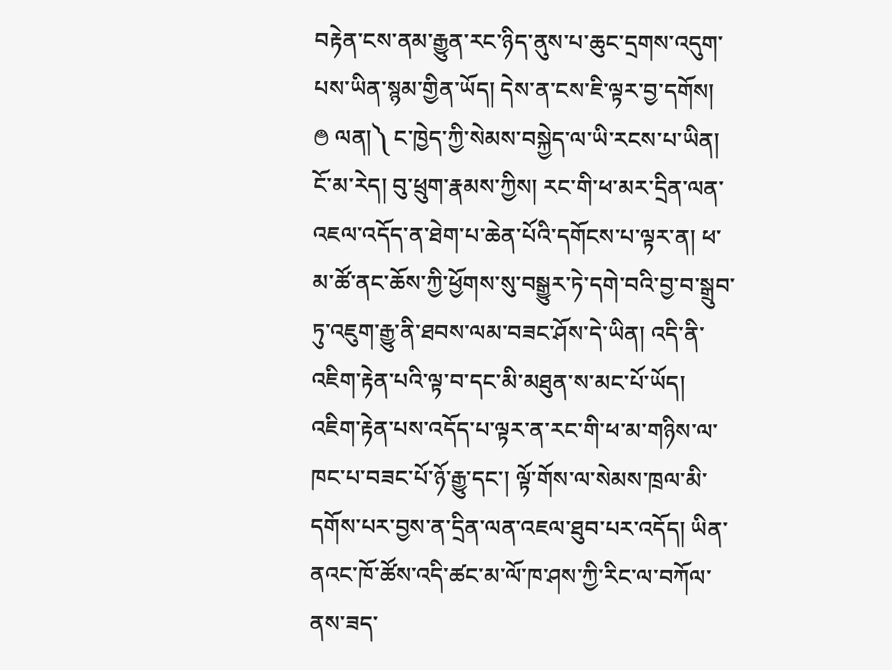བརྟེན་ངས་ནམ་རྒྱུན་རང་ཉིད་ནུས་པ་ཆུང་དྲགས་འདུག་པས་ཡིན་སྙམ་གྱིན་ཡོད། དེས་ན་ངས་ཇི་ལྟར་བྱ་དགོས།
࿉ ལན།༽ ང་ཁྱེད་ཀྱི་སེམས་བསྐྱེད་ལ་ཡི་རངས་པ་ཡིན། ངོ་མ་རེད། བུ་ཕྲུག་རྣམས་ཀྱིས། རང་གི་ཕ་མར་དྲིན་ལན་འཇལ་འདོད་ན་ཐེག་པ་ཆེན་པོའི་དགོངས་པ་ལྟར་ན། ཕ་མ་ཚོ་ནང་ཆོས་ཀྱི་ཕྱོགས་སུ་བསྒྱུར་ཏེ་དགེ་བའི་བྱ་བ་སྒྲུབ་ཏུ་འཇུག་རྒྱུ་ནི་ཐབས་ལམ་བཟང་ཤོས་དེ་ཡིན། འདི་ནི་འཇིག་རྟེན་པའི་ལྟ་བ་དང་མི་མཐུན་ས་མང་པོ་ཡོད། འཇིག་རྟེན་པས་འདོད་པ་ལྟར་ན་རང་གི་ཕ་མ་གཉིས་ལ་ཁང་པ་བཟང་པོ་ཉོ་རྒྱུ་དང་། ལྟོ་གོས་ལ་སེམས་ཁྲལ་མི་དགོས་པར་བྱས་ན་དྲིན་ལན་འཇལ་ཐུབ་པར་འདོད། ཡིན་ནའང་ཁོ་ཚོས་འདི་ཚང་མ་ལོ་ཁ་ཤས་ཀྱི་རིང་ལ་བཀོལ་ནས་ཟད་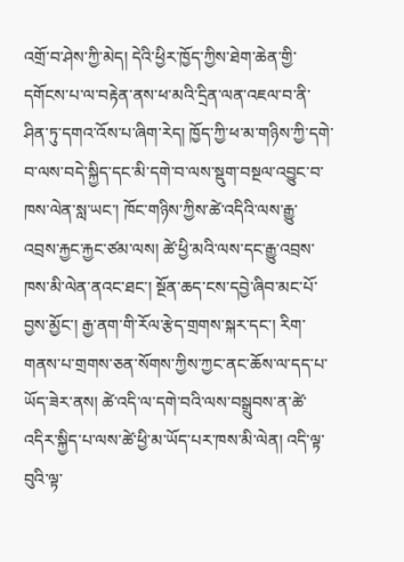འགྲོ་བ་ཤེས་ཀྱི་མེད། དེའི་ཕྱིར་ཁྱོད་ཀྱིས་ཐེག་ཆེན་གྱི་དགོངས་པ་ལ་བརྟེན་ནས་ཕ་མའི་དྲིན་ལན་འཇལ་བ་ནི་ཤིན་ཏུ་དགའ་འོས་པ་ཞིག་རེད། ཁྱོད་ཀྱི་ཕ་མ་གཉིས་ཀྱི་དགེ་བ་ལས་བདེ་སྐྱིད་དང་མི་དགེ་བ་ལས་སྡུག་བསྔལ་འབྱུང་བ་ཁས་ལེན་སླ་ཡང་། ཁོང་གཉིས་ཀྱིས་ཚེ་འདིའི་ལས་རྒྱུ་འབྲས་རྐྱང་རྐྱང་ཙམ་ལས། ཚེ་ཕྱི་མའི་ལས་དང་རྒྱུ་འབྲས་ཁས་མི་ལེན་ནའང་ཐང་། སྔོན་ཆད་ངས་དབྱེ་ཞིབ་མང་པོ་བྱས་མྱོང་། རྒྱ་ནག་གི་རོལ་རྩེད་གྲགས་སྐར་དང་། རིག་གནས་པ་གྲགས་ཅན་སོགས་ཀྱིས་ཀྱང་ནང་ཆོས་ལ་དད་པ་ཡོད་ཟེར་ནས། ཚེ་འདི་ལ་དགེ་བའི་ལས་བསྒྲུབས་ན་ཚེ་འདིར་སྐྱིད་པ་ལས་ཚེ་ཕྱི་མ་ཡོད་པར་ཁས་མི་ལེན། འདི་ལྟ་བུའི་ལྟ་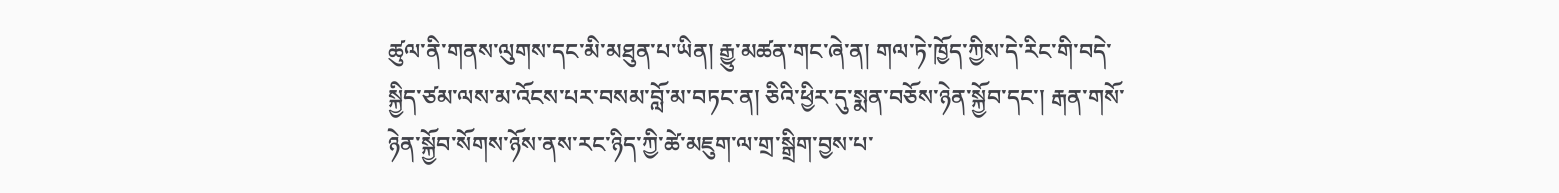ཚུལ་ནི་གནས་ལུགས་དང་མི་མཐུན་པ་ཡིན། རྒྱུ་མཚན་གང་ཞེ་ན། གལ་ཏེ་ཁྱོད་ཀྱིས་དེ་རིང་གི་བདེ་སྐྱིད་ཙམ་ལས་མ་འོངས་པར་བསམ་བློ་མ་བཏང་ན། ཅིའི་ཕྱིར་དུ་སྨན་བཅོས་ཉེན་སྐྱོབ་དང་། རྒན་གསོ་ཉེན་སྐྱོབ་སོགས་ཉོས་ནས་རང་ཉིད་ཀྱི་ཚེ་མཇུག་ལ་གྲ་སྒྲིག་བྱས་པ་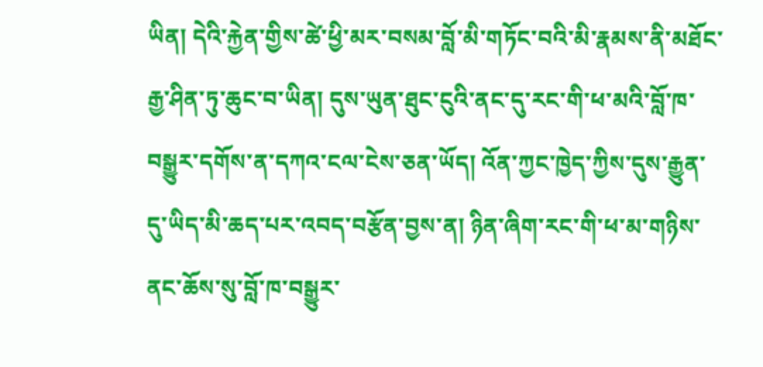ཡིན། དེའི་རྐྱེན་གྱིས་ཚེ་ཕྱི་མར་བསམ་བློ་མི་གཏོང་བའི་མི་རྣམས་ནི་མཐོང་རྒྱ་ཤིན་ཏུ་ཆུང་བ་ཡིན། དུས་ཡུན་ཐུང་ངུའི་ནང་དུ་རང་གི་ཕ་མའི་བློ་ཁ་བསྒྱུར་དགོས་ན་དཀའ་ངལ་ངེས་ཅན་ཡོད། འོན་ཀྱང་ཁྱེད་ཀྱིས་དུས་རྒྱུན་དུ་ཡིད་མི་ཆད་པར་འབད་བརྩོན་བྱས་ན། ཉིན་ཞིག་རང་གི་ཕ་མ་གཉིས་ནང་ཆོས་སུ་བློ་ཁ་བསྒྱུར་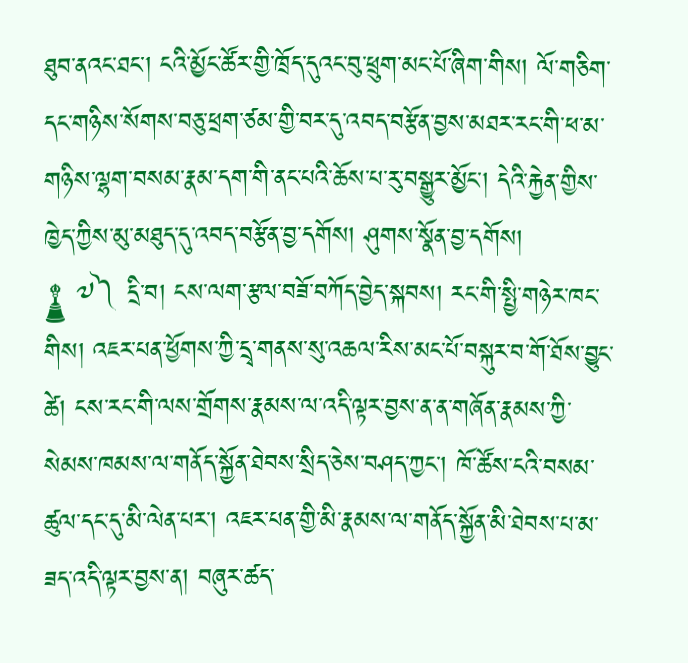ཐུབ་ནའང་ཐང་། ངའི་མྱོང་ཚོར་གྱི་ཁྲོད་དུའང་བུ་ཕྲུག་མང་པོ་ཞིག་གིས། ལོ་གཅིག་དང་གཉིས་སོགས་བཅུ་ཕྲག་ཙམ་གྱི་བར་དུ་འབད་བརྩོན་བྱས་མཐར་རང་གི་ཕ་མ་གཉིས་ལྷག་བསམ་རྣམ་དག་གི་ནང་པའི་ཆོས་པ་རུ་བསྒྱུར་མྱོང་། དེའི་རྐྱེན་གྱིས་ཁྱེད་ཀྱིས་མུ་མཐུད་དུ་འབད་བརྩོན་བྱ་དགོས། ཤུགས་སྣོན་བྱ་དགོས།
࿄ ༧༽ དྲི་བ། ངས་ལག་རྩལ་བཟོ་བཀོད་བྱེད་སྐབས། རང་གི་སྤྱི་གཉེར་ཁང་གིས། འཇར་པན་ཕྱོགས་ཀྱི་དྲྭ་གནས་སུ་འཆལ་རིས་མང་པོ་བསྐུར་བ་གོ་ཐོས་བྱུང་ཚེ། ངས་རང་གི་ལས་གྲོགས་རྣམས་ལ་འདི་ལྟར་བྱས་ན་ན་གཞོན་རྣམས་ཀྱི་སེམས་ཁམས་ལ་གནོད་སྐྱོན་ཐེབས་སྲིད་ཅེས་བཤད་ཀྱང་། ཁོ་ཚོས་ངའི་བསམ་ཚུལ་དང་དུ་མི་ལེན་པར་། འཇར་པན་གྱི་མི་རྣམས་ལ་གནོད་སྐྱོན་མི་ཐེབས་པ་མ་ཟད་འདི་ལྟར་བྱས་ན། བཞུར་ཚད་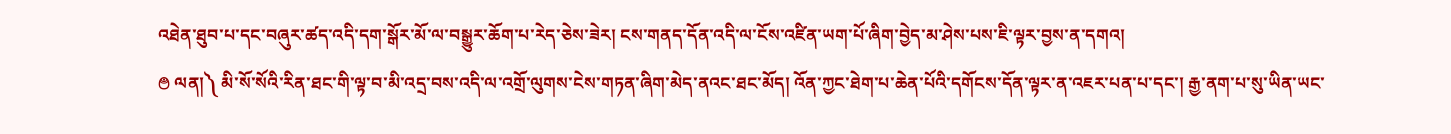འཐེན་ཐུབ་པ་དང་བཞུར་ཚད་འདི་དག་སྒོར་མོ་ལ་བསྒྱུར་ཆོག་པ་རེད་ཅེས་ཟེར། ངས་གནད་དོན་འདི་ལ་ངོས་འཛིན་ཡག་པོ་ཞིག་བྱེད་མ་ཤེས་པས་ཇི་ལྟར་བྱས་ན་དགའ།
࿉ ལན།༽ མི་སོ་སོའི་རིན་ཐང་གི་ལྟ་བ་མི་འདྲ་བས་འདི་ལ་འགྲོ་ལུགས་ངེས་གཏན་ཞིག་མེད་ནའང་ཐང་མོད། འོན་ཀྱང་ཐེག་པ་ཆེན་པོའི་དགོངས་དོན་ལྟར་ན་འཇར་པན་པ་དང་། རྒྱ་ནག་པ་སུ་ཡིན་ཡང་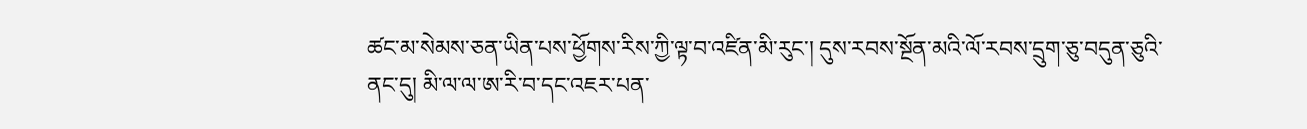ཚང་མ་སེམས་ཅན་ཡིན་པས་ཕྱོགས་རིས་ཀྱི་ལྟ་བ་འཛིན་མི་རུང་། དུས་རབས་སྔོན་མའི་ལོ་རབས་དྲུག་ཅུ་བདུན་ཅུའི་ནང་དུ། མི་ལ་ལ་ཨ་རི་བ་དང་འཇར་པན་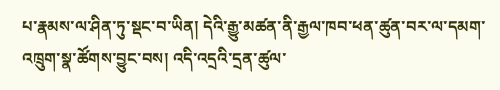པ་རྣམས་ལ་ཤིན་ཏུ་སྡང་བ་ཡིན། དེའི་རྒྱུ་མཚན་ནི་རྒྱལ་ཁབ་ཕན་ཚུན་བར་ལ་དམག་འཁྲུག་སྣ་ཚོགས་བྱུང་བས། འདི་འདྲའི་དྲན་ཚུལ་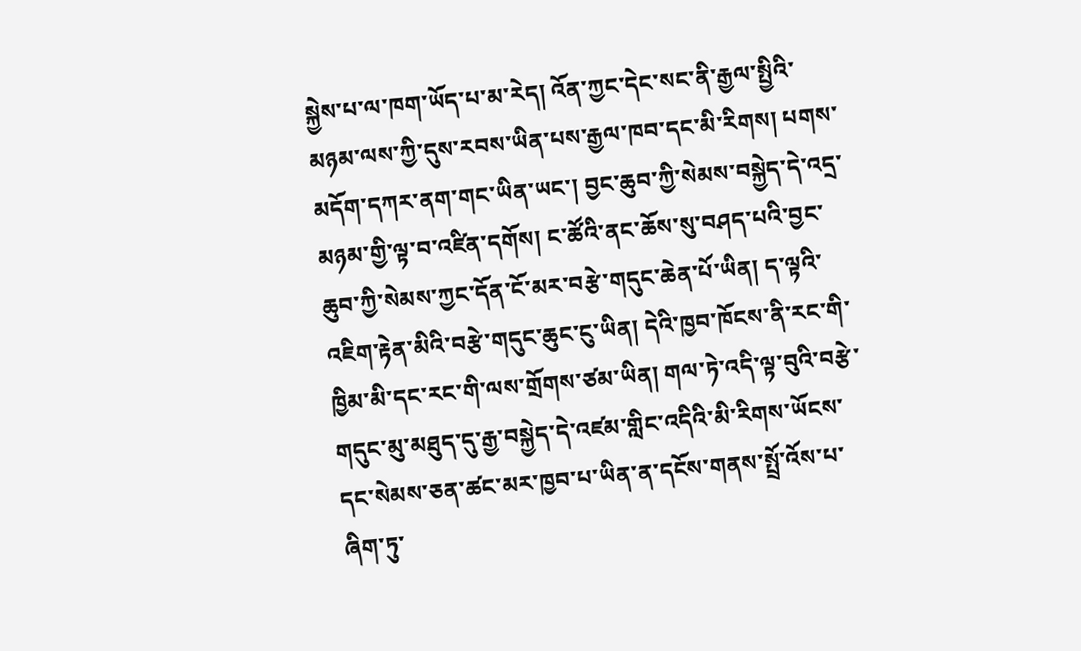སྐྱེས་པ་ལ་ཁག་ཡོད་པ་མ་རེད། འོན་ཀྱང་དེང་སང་ནི་རྒྱལ་སྤྱིའི་མཉམ་ལས་ཀྱི་དུས་རབས་ཡིན་པས་རྒྱལ་ཁབ་དང་མི་རིགས། པགས་མདོག་དཀར་ནག་གང་ཡིན་ཡང་། བྱང་ཆུབ་ཀྱི་སེམས་བསྐྱེད་དེ་འདྲ་མཉམ་གྱི་ལྟ་བ་འཛིན་དགོས། ང་ཚོའི་ནང་ཆོས་སུ་བཤད་པའི་བྱང་ཆུབ་ཀྱི་སེམས་ཀྱང་དོན་ངོ་མར་བརྩེ་གདུང་ཆེན་པོ་ཡིན། ད་ལྟའི་འཇིག་རྟེན་མིའི་བརྩེ་གདུང་ཆུང་ངུ་ཡིན། དེའི་ཁྱབ་ཁོངས་ནི་རང་གི་ཁྱིམ་མི་དང་རང་གི་ལས་གྲོགས་ཙམ་ཡིན། གལ་ཏེ་འདི་ལྟ་བུའི་བརྩེ་གདུང་མུ་མཐུད་དུ་རྒྱ་བསྐྱེད་དེ་འཛམ་གླིང་འདིའི་མི་རིགས་ཡོངས་དང་སེམས་ཅན་ཚང་མར་ཁྱབ་པ་ཡིན་ན་དངོས་གནས་སྤྲོ་འོས་པ་ཞིག་ཏུ་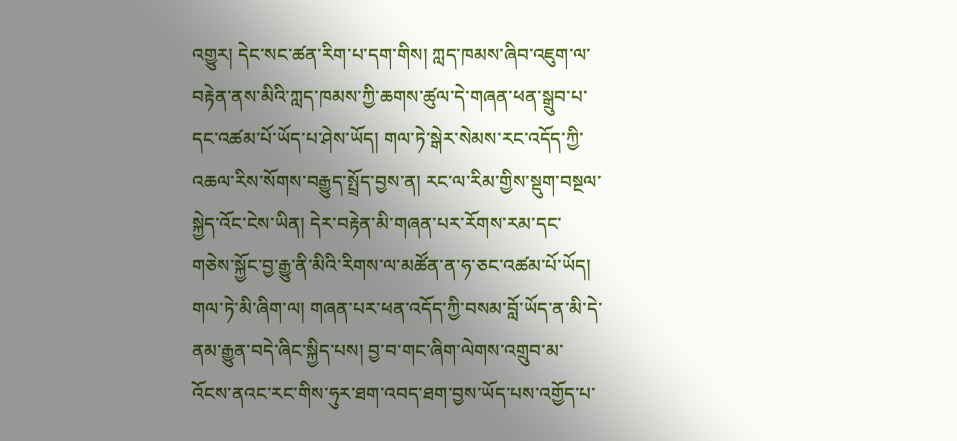འགྱུར། དེང་སང་ཚན་རིག་པ་དག་གིས། ཀླད་ཁམས་ཞིབ་འཇུག་ལ་བརྟེན་ནས་མིའི་ཀླད་ཁམས་ཀྱི་ཆགས་ཚུལ་དེ་གཞན་ཕན་སྒྲུབ་པ་དང་འཚམ་པོ་ཡོད་པ་ཤེས་ཡོད། གལ་ཏེ་སྒེར་སེམས་རང་འདོད་ཀྱི་འཆལ་རིས་སོགས་བརྒྱུད་སྤྲོད་བྱས་ན། རང་ལ་རིམ་གྱིས་སྡུག་བསྔལ་སྐྱེད་འོང་ངེས་ཡིན། དེར་བརྟེན་མི་གཞན་པར་རོགས་རམ་དང་གཅེས་སྐྱོང་བྱ་རྒྱུ་ནི་མིའི་རིགས་ལ་མཚོན་ན་ཧ་ཅང་འཚམ་པོ་ཡོད། གལ་ཏེ་མི་ཞིག་ལ། གཞན་པར་ཕན་འདོད་ཀྱི་བསམ་བློ་ཡོད་ན་མི་དེ་ནམ་རྒྱུན་བདེ་ཞིང་སྐྱིད་པས། བྱ་བ་གང་ཞིག་ལེགས་འགྲུབ་མ་འོངས་ནའང་རང་གིས་ཧུར་ཐག་འབད་ཐག་བྱས་ཡོད་པས་འགྱོད་པ་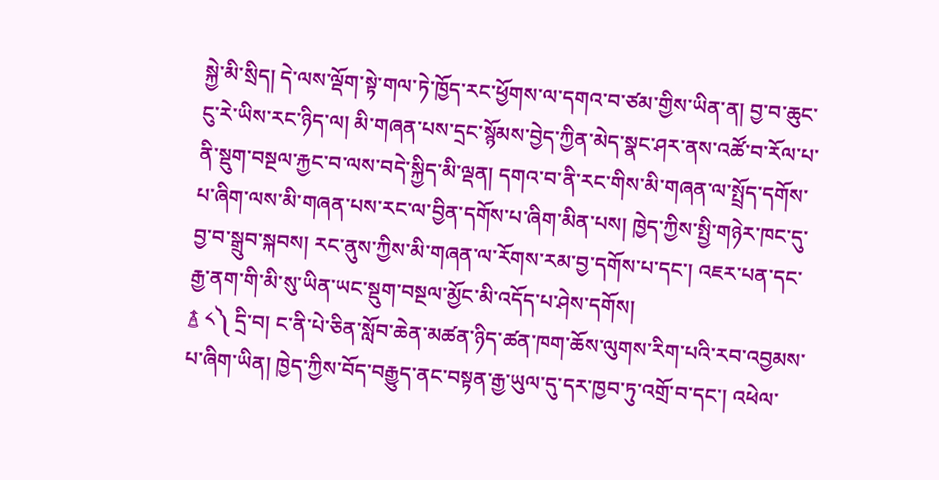སྐྱེ་མི་སྲིད། དེ་ལས་ལྡོག་སྟེ་གལ་ཏེ་ཁྱོད་རང་ཕྱོགས་ལ་དགའ་བ་ཙམ་གྱིས་ཡིན་ན། བྱ་བ་ཆུང་ངུ་རེ་ཡིས་རང་ཉིད་ལ། མི་གཞན་པས་དྲང་སྙོམས་བྱེད་ཀྱིན་མེད་སྣང་ཤར་ནས་འཚོ་བ་རོལ་པ་ནི་སྡུག་བསྔལ་རྐྱང་བ་ལས་བདེ་སྐྱིད་མི་ལྡན། དགའ་བ་ནི་རང་གིས་མི་གཞན་ལ་སྤྲོད་དགོས་པ་ཞིག་ལས་མི་གཞན་པས་རང་ལ་བྱིན་དགོས་པ་ཞིག་མིན་པས། ཁྱེད་ཀྱིས་སྤྱི་གཉེར་ཁང་དུ་བྱ་བ་སྒྲུབ་སྐབས། རང་ནུས་ཀྱིས་མི་གཞན་ལ་རོགས་རམ་བྱ་དགོས་པ་དང་། འཇར་པན་དང་རྒྱ་ནག་གི་མི་སུ་ཡིན་ཡང་སྡུག་བསྔལ་མྱོང་མི་འདོད་པ་ཤེས་དགོས།
࿄ ༨༽ དྲི་བ། ང་ནི་པེ་ཅིན་སློབ་ཆེན་མཚན་ཉིད་ཚན་ཁག་ཆོས་ལུགས་རིག་པའི་རབ་འབྱམས་པ་ཞིག་ཡིན། ཁྱེད་ཀྱིས་བོད་བརྒྱུད་ནང་བསྟན་རྒྱ་ཡུལ་དུ་དར་ཁྱབ་ཏུ་འགྲོ་བ་དང་། འཕེལ་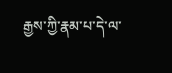རྒྱས་ཀྱི་རྣམ་པ་དེ་ལ་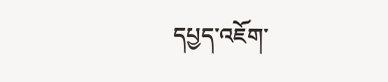དཔྱད་འཇོག་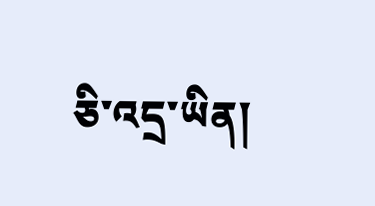ཅི་འདྲ་ཡིན།